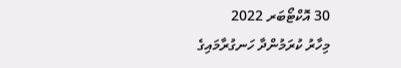30 އޮކްޓޯބަރ 2022
މިހާރު ކުރަމުންދާ ހަނގުރާމައިގެ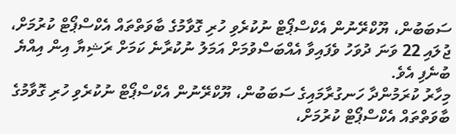ސަބަބުން، ޔޫކްރޭނުން އެކްސްޕޯޓް ނުކުރެވި ހުރި ގޮވާމުގެ ބާވަތްތައް އެކްސްޕޯޓް ކުރުމަށް، ޖުލައި 22 ވަނަ ދުވަހު ވެފައިވާ އެއްބަސްވުމަށް އަމަލު ނުކުރާނެ ކަމަށް ރަޝިޔާ އިން އިއްޔެ ބުނެފި އެވެ.
މިހާރު ކުރަމުންދާ ހަނގުރާމައިގެ ސަބަބުން، ޔޫކްރޭނުން އެކްސްޕޯޓް ނުކުރެވި ހުރި ގޮވާމުގެ ބާވަތްތައް އެކްސްޕޯޓް ކުރުމަށް،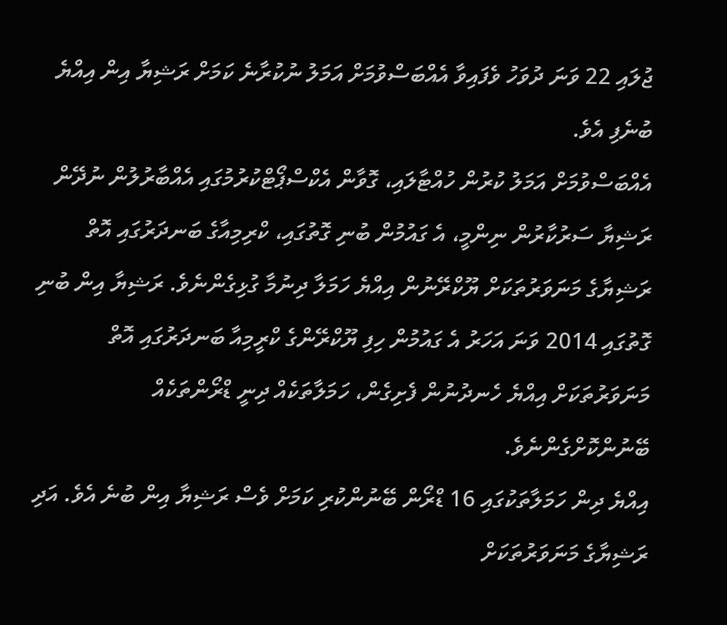ޖުލައި 22 ވަނަ ދުވަހު ވެފައިވާ އެއްބަސްވުމަށް އަމަލު ނުކުރާނެ ކަމަށް ރަޝިޔާ އިން އިއްޔެ ބުނެފި އެވެ.
އެއްބަސްވުމަށް އަމަލު ކުރުން ހުއްޓާލައި، ގޮވާން އެކްސްޕޯޓްކުރުމުގައި އެއްބާރުލުން ނުދޭން ރަޝިޔާ ސަރުކާރުން ނިންމީ، އެ ގައުމުން ބުނި ގޮތުގައި، ކްރިމިއާގެ ބަނދަރުގައި އޮތް ރަޝިޔާގެ މަނަވަރުތަކަށް ޔޫކްރޭނުން އިއްޔެ ހަމަލާ ދިނުމާ ގުޅިގެންނެވެ. ރަޝިޔާ އިން ބުނި ގޮތުގައި 2014 ވަނަ އަހަރު އެ ގައުމުން ހިފި ޔޫކްރޭންގެ ކްރީމިއާ ބަނދަރުގައި އޮތް މަނަވަރުތަކަށް އިއްޔެ ހެނދުނުން ފެށިގެން، ހަމަލާތަކެއް ދިނީ ޑްރޯންތަކެއް ބޭނުންކޮށްގެންނެވެ.
އިއްޔެ ދިން ހަމަލާތަކުގައި 16 ޑްރޯން ބޭނުންކުރި ކަމަށް ވެސް ރަޝިޔާ އިން ބުނެ އެވެ. އަދި ރަޝިޔާގެ މަނަވަރުތަކަށް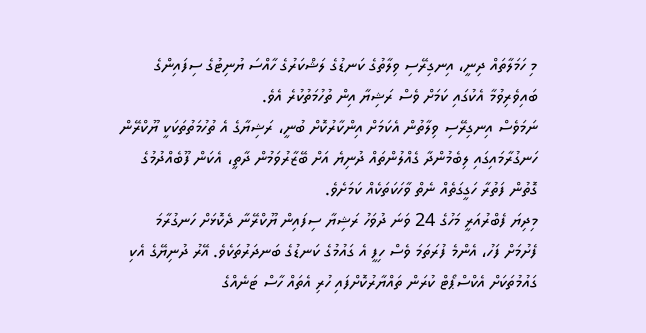މި ހަމަލާތައް ދިނީ، އިނގިރޭސި ވިލާތުގެ ކަނޑުގެ ލަޝްކަރުގެ ހާއްސަ ޔުނިޓުގެ ސިފައިންގެ ބައިވެރިވުމާ އެކުގައި ކަމަށް ވެސް ރަޝިޔާ އިން ތުހުމަތުކުރެ އެވެ.
ނަމަވެސް އިނގިރޭސި ވިލާތުން އެކަމަށް އިންކާރުކޮށް ބުނީ، ރަޝިޔާގެ އެ ތުހުމަތުތަކަކީ ޔޫކްރޭން ހަނގުރާމައިގައި ލިބެމުންދާ ގެއްލުންތައް ދުނިޔެ އަށް ބޭޒާރުވަމުން ދާތީ، އެކަން ފޫބެއްދުމުގެ ގޮތުން ފަތުރާ ހަގީގަތެއް ނެތް ވާހަކަތަކެއް ކަމަށެވެ.
މިދިޔަ ފެބްރުއަރީ މަހުގެ 24 ވަނަ ދުވަހު ރަޝިޔާ ސިފައިން ޔޫކްރޭނާ ދެކޮޅަށް ހަނގުރާމަ ފެށުމަށް ފަހު، އެންމެ ފުރަތަމަ ވެސް ހިފީ އެ ގައުމުގެ ކަނޑުގެ ބަނދަރުތަކެވެ. އޭރު ދުނިޔޭގެ އެކި ގައުމުތަކަށް އެކްސްޕޯޓް ކުރަން ތައްޔާރުކޮށްފައި ހުރި އެތައް ހާސް ޓަނެއްގެ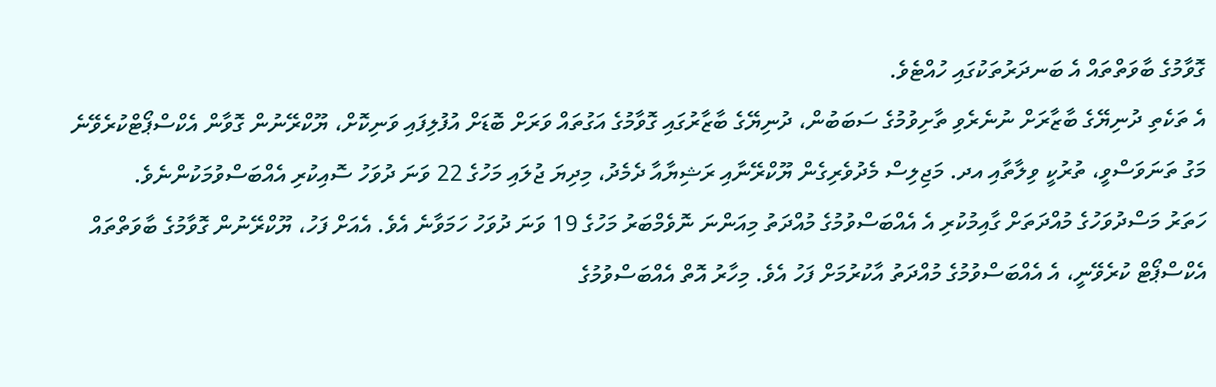ގޮވާމުގެ ބާވަތްތައް އެ ބަނދަރުތަކުގައި ހުއްޓެވެ.
އެ ތަކެތި ދުނިޔޭގެ ބާޒާރަށް ނުނެރެވި ތާށިވުމުގެ ސަބަބުން، ދުނިޔޭގެ ބާޒާރުގައި ގޮވާމުގެ އަގުތައް ވަރަށް ބޮޑަށް އުފުލިފައި ވަނިކޮށް، ޔޫކްރޭނުން ގޮވާން އެކްސްޕޯޓްކުރެވޭނެ މަގު ތަނަވަސްވީ، ތުރުކީ ވިލާތާއި އދ. މަޖިލިސް މެދުވެރިގެން ޔޫކްރޭނާއި ރަޝިޔާއާ ދެމެދު، މިދިޔަ ޖުލައި މަހުގެ 22 ވަނަ ދުވަހު ސޮއިކުރި އެއްބަސްވުމަކުންނެވެ.
ހަތަރު މަސްދުވަހުގެ މުއްދަތަށް ގާއިމުކުރި އެ އެއްބަސްވުމުގެ މުއްދަތު މިއަންނަ ނޮވެމްބަރު މަހުގެ 19 ވަނަ ދުވަހު ހަމަވާނެ އެވެ. އެއަށް ފަހު، ޔޫކްރޭނުން ގޮވާމުގެ ބާވަތްތައް އެކްސްޕޯޓް ކުރެވޭނީ، އެ އެއްބަސްވުމުގެ މުއްދަތު އާކުރުމަށް ފަހު އެވެ. މިހާރު އޮތް އެއްބަސްވުމުގެ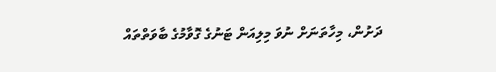ދަށުން، މިހާތަނަށް ނުވަ މިލިއަން ޓަނުގެ ގޮވާމުގެ ބާވަތްތައް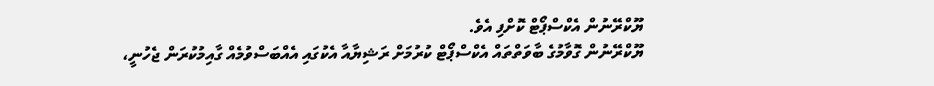ޔޫކްރޭނުން އެކްސްޕޯޓް ކޮށްފި އެވެ.
ޔޫކްރޭނުން ގޮވާމުގެ ބާވަތްތައް އެކްސްޕޯޓް ކުރުމަށް ރަޝިޔާއާ އެކުގައި އެއްބަސްވުމެއް ގާއިމުކުރަން ޖެހުނީ،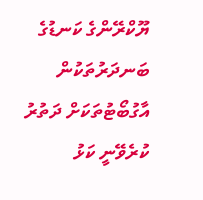ޔޫކްރޭންގެ ކަނޑުގެ ބަނދަރުތަކުން އާގުބޯޓުތަކަށް ދަތުރު ކުރެވޭނީ ކަޅު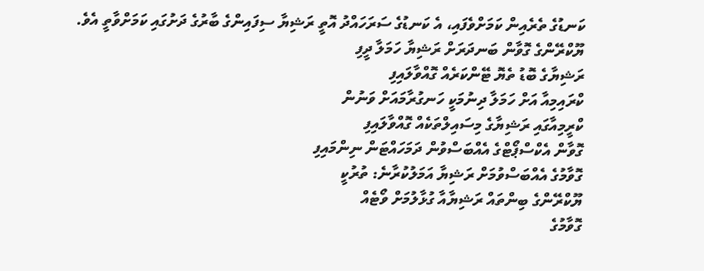ކަނޑުގެ ތެރެއިން ކަމަށްވެފައި، އެ ކަނޑުގެ ސަރަހައްދު އޮތީ ރަޝިޔާ ސިފައިންގެ ބާރުގެ ދަށުގައި ކަމަށްވާތީ އެވެ.
ޔޫކްރޭންގެ ގޮވާން ބަނދަރަށް ރަޝިޔާ ހަމަލާ ދީފި
ރަޝިޔާގެ ބޮޑު ތެޔޮ ޓޭންކަރެއް ގޮއްވާލައިފި
ކްރައިމިއާ އަށް ހަމަލާ ދިނުމަކީ ހަނގުރާމައަށް ވަނުން
ކްރީމިއާގައި ރަޝިޔާގެ މިސައިލްތަކެއް ގޮއްވާލައިފި
ގޮވާން އެކްސްޕޯޓްގެ އެއްބަސްވުން ދަމަހައްޓަން ނިންމައިފި
ގޮވާމުގެ އެއްބަސްވުމަށް ރަޝިޔާ އަމަލުކުރާނެ: ތުރުކީ
ޔޫކްރޭންގެ ބިންތައް ރަޝިޔާއާ ގުޅާލުމަށް ވޯޓެއް
ގޮވާމުގެ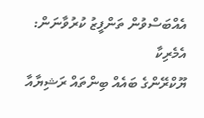އެއްބަސްވުން ތަންފީޒު ކުރުވާނަން: އެމެރިކާ
ޔޫކްރޭންގެ ބައެއް ބިންތައް ރަޝިޔާއާ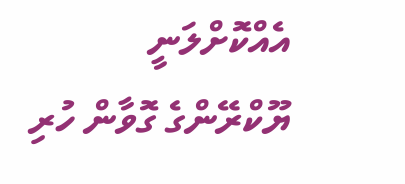އެއްކޮށްލަނީ
ޔޫކްރޭންގެ ގޮވާން ހުރި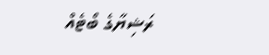ރަޝިޔާގެ ބޯޓެއް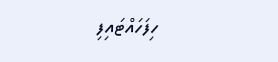ހިފަހައްޓައިފި